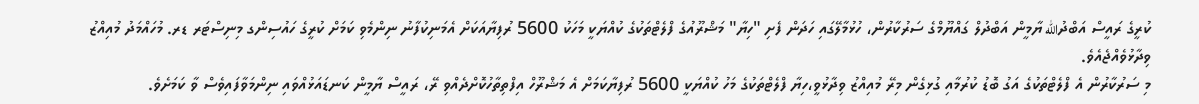ކުރީގެ ރައީސް އަބްދުالله ޔާމީން އަބްދުލް ގައްޔޫމްގެ ސަރުކާރުން، ހުޅުމާލޭގައި ހަދަން ފެށި "ހިޔާ" މަޝްރޫއުގެ ފްލެޓްތަކުގެ ކުއްޔަކީ މަހަކު 5600 ރުފިޔާއަކަށް އެމަނިކުފާނު ނިންމެވި ކަމަށް ކުރީގެ ހައުސިންގ މިނިސްޓަރ ޑރ. މުހައްމަދު މުއިއްޒު ވިދާޅުވެއްޖެއެވެ.
މި ސަރުކާރުން އެ ފްލެޓްތަކުގެ އަގު ބޮޑު ކުރުމާއި ގުޅިގެން މިރޭ މުއިއްޒު ވިދާޅުވީ،ހިޔާ ފްލެޓްތަކުގެ މަހު ކުއްޔަކީ 5600 ރުފިޔާކަމަށް އެ މަޝްރޫހް އިފްތިތާހުކޮށްދެއްވި ރޭ، ރައީސް ޔާމީން ކަނޑައަޅުއްވައި ނިންމަވާފައިވެސް ވާ ކަމަށެވެ.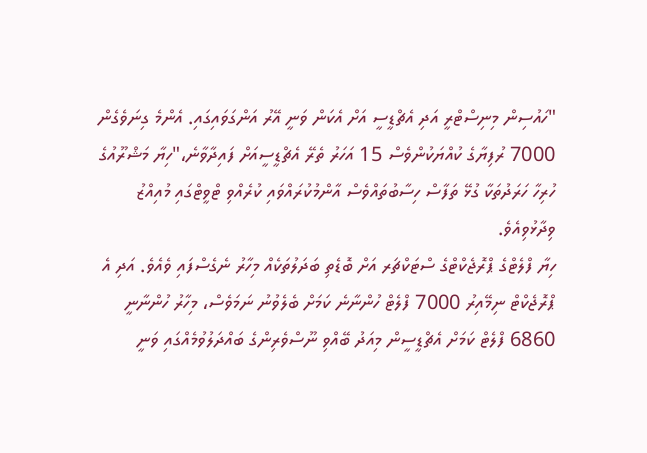"ހައުސިން މިނިސްޓްރީ އަދި އެޗްޑީސީ އަށް އެކަން ވަނީ އޭރު އަންގަވައިގައި. އެންމެ ގިނަވެގެން 7000 ރުފިޔާގެ ކުއްޔަކުންވެސް 15 އަހަރު ތެރޭ އެޗްޑީސީއަށް ފައިދާވާނެ،"ހިޔާ މަޝްރޫއުގެ ހުރިހާ ހަރަދުތަކާ ގުޅޭ ތަފާސް ހިސާބުތައްވެސް އާންމުކުރައްވައި ކުރެއްވި ޓްވީޓްގައި މުއިއްޒު ވިދާޅުވިއެވެ.
ހިޔާ ފްލެޓްގެ ޕްރޮޖެކްޓްގެ ސްޓަކްޗަރ އަށް ބޮޑެތި ބަދަލުތަކެއް މިހާރު ނެގެސްފައި ވެއެވެ. އަދި އެ ޕްރޮޖެކްޓް ނިމޭއިރު 7000 ފްލެޓް ހުންނާނެ ކަމަށް ބެލެވުނު ނަމަވެސް، މިހާރު ހުންނާނީ 6860 ފްލެޓް ކަމަށް އެޗްޑީސީން މިއަދު ބޭއްވި ނޫސްވެރިންގެ ބައްދަލުވުމެއްގައި ވަނީ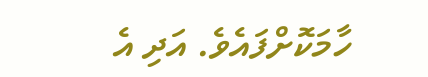ހާމަކޮށްފައެވެ. އަދި އެ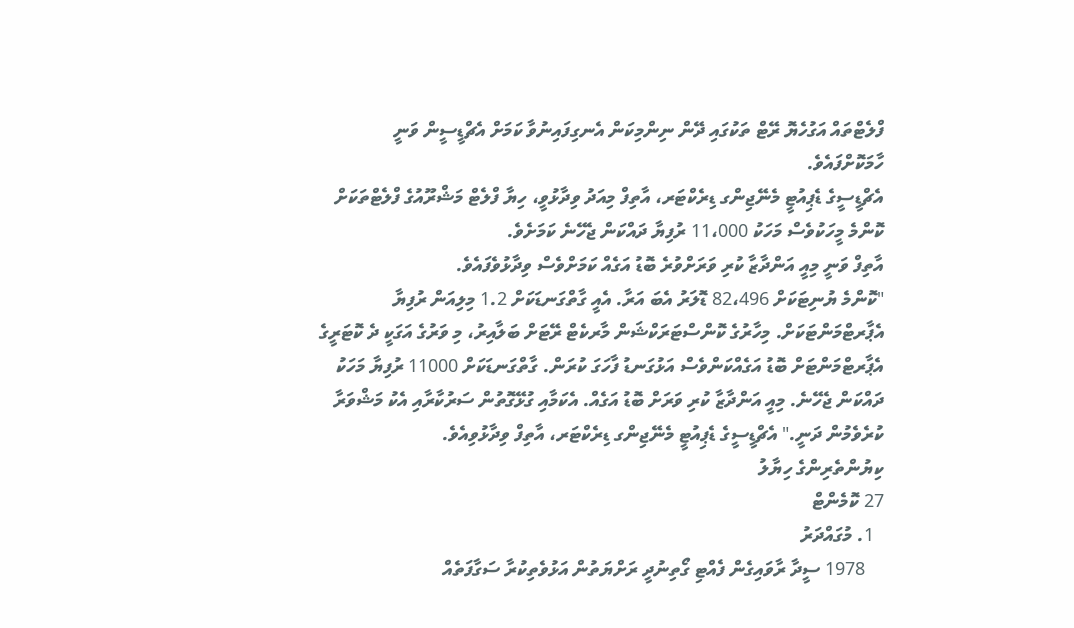ފްލެޓްތައް އަގުހެޔޮ ރޭޓް ތަކުގައި ދޭން ނިންމިކަން އެނގިފައިނުވާ ކަމަށް އެޗްޑީސީން ވަނީ ހާމަކޮށްފައެވެ.
އެޗްޑީސީގެ ޑެޕިއުޓީ މެނޭޖިންގ ޑިރެކްޓަރ، އާތިފް މިއަދު ވިދާޅުވީ، ހިޔާ ފްލެޓް މަޝްރޫއުގެ ފްލެޓްތަކަށް ކޮންމެ މީހަކުވެސް މަހަކު 11،000 ރުފިޔާ ދައްކަން ޖެހޭނެ ކަމަށެވެ.
އާތިފް ވަނީ މިއީ އަންދާޒާ ކުރި ވަރަށްވުރެ ބޮޑު އަގެއް ކަމަށްވެސް ވިދާޅުވެފައެވެ.
"ކޮންމެ ޔުނިޓަކަށް 82،496 ޑޮލަރު އެބަ އަރާ. އެއީ ގާތްގަނޑަކަށް 1.2 މިލިއަން ރުފިޔާ އެޕާރޓްމަންޓަކަށް. މިހާރުގެ ކޮންސްޓަރަކްޝަން މާރކެޓް ރޭޓަށް ބަލާއިރު، މި ވަރުގެ އަގަކީ ދެ ކޮޓަރީގެ އެޕާރޓްމަންޓަށް ބޮޑު އަގެއްކަންވެސް އަޅުގަނޑު ފާހަގަ ކުރަން. ގާތްގަނޑަކަށް 11000 ރުފިޔާ މަހަކު ދައްކަން ޖެހޭނެ. މިއީ އަންދާޒާ ކުރި ވަރަށް ބޮޑު އަގެއް. އެކަމާއި ގުޅޭގޮތުން ސަރުކާރާއި އެކު މަޝްވަރާ ކުރެވެމުން ދަނީ." އެޗްޑީސީގެ ޑެޕިއުޓީ މެނޭޖިންގ ޑިރެކްޓަރ، އާތިފް ވިދާޅުވިއެވެ.
ކިޔުންތެރިންގެ ހިޔާލު
27 ކޮމެންޓް
  1. މުގައްދަރު
    1978 ސީދާ ރާވައިގެން ފެއްޓި ގޯތިނުދީ ރަށްޔަތުން އަޅުވެތިކުރާ ސަގާފަތެއް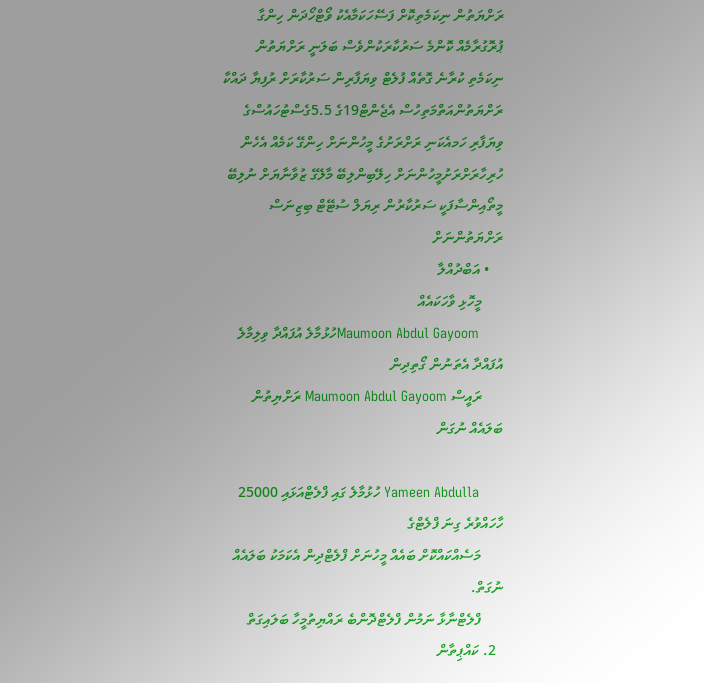ރަށްޔަތުން ނިކަމެތިކޮށް ފަސޭހަކަމާއެކު ވޯޓްހޯދަން ހިންގާ ޕުރޮގުރާމެއް ކޮންމެ ސަރުކާރަކުންވެސް ބަލަނީ ރަށްޔަތުން ނިކަމެތި ކުރާނެ ގޮތެއް ފުލެޓް ވިޔަފާރިން ސަރުކާރަށް ރުފިޔާ ދައްކާ ރަށްޔަތުންއަތްމަތިހުސް އެޖެންޓް19ގެ 5.5ގެސްޓުހައުސްގެ ވިޔަފާރި ހަމއެކަނި ރަށްރަށުގެ މީހުންނަށް ހިންގޭ ކަމެއް އެހެން ހުރިހާރަށްރަށުމީހުންނަށް ހިލޭބިންލިބޭ މާލޭގެ ޒުވާނާޔަށް ނުލިބޭ މީތޯއިންސާފަކީ ސަރުކާރުން ރިޔަލް ސުޓޭޓް ބިޒިނަސް ރަށްޔަތުންނަށް
    • އަބްދުއްލާ
      މީހޮޅި ވާހަކައެއް
      Maumoon Abdul Gayoomހުޅުމާލެ އުފައްދާ ވިލިމާލެ އުފައްދާ އެތަނުން ގޯތިދިން
      ރައީސް Maumoon Abdul Gayoom ރަށްޔިތުން ބަލައެއް ނުގަން

      Yameen Abdulla ހުޅުމާލެ ގައި ފްލެޓްއަޅައި 25000 ހާހައްވުރެ ގިނަ ފްލެޓްގެ
      މަސެއްކައްކޮށް ބައެއް މީހުނަށް ފްލެޓްދިން އެކަމަކު ބަލައެއް ނުގަތް.
      ފްލެޓްނާޅާ ނަމުން ފްލެޓްދޮންބެ ރައްޔިތުމީހާ ބަލައިގަތް
  2. ކައްޕިތާން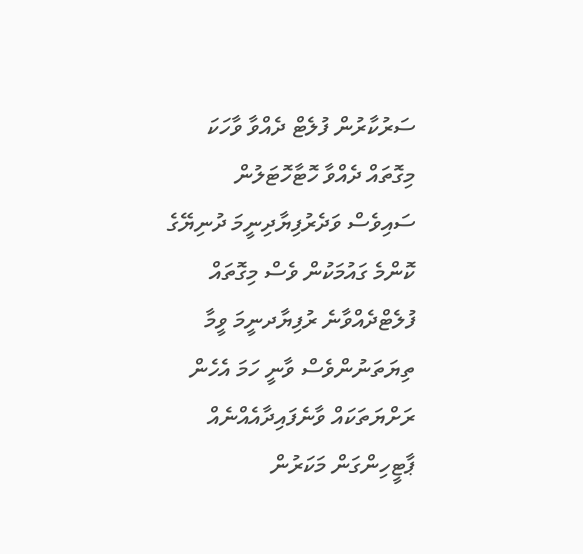ސަރުކާރުން ފުލެޓް ދެއްވާ ވާހަކަ މިގޮތައް ދެއްވާ ހޮޓާހޮޓަލުން ސައިވެސް ވަދެރުފިޔާދިނީމަ ދުނިޔޭގެ ކޮންމެ ގައުމަކުން ވެސް މިގޮތައް ފުލެޓްދެއްވާނެ ރުފިޔާދނީމަ ވީމާ ތިޔަތަނުންވެސް ވާނީ ހަމަ އެހެން ރަށްޔަތަކައް ވާނެފައިދާއެއްނެއް ޕާޓީހިންގަން މަކަރުން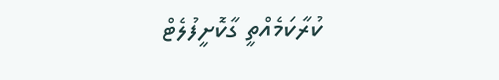ކުރާކަމެއްތީ ގާކޮށީފުލެޓް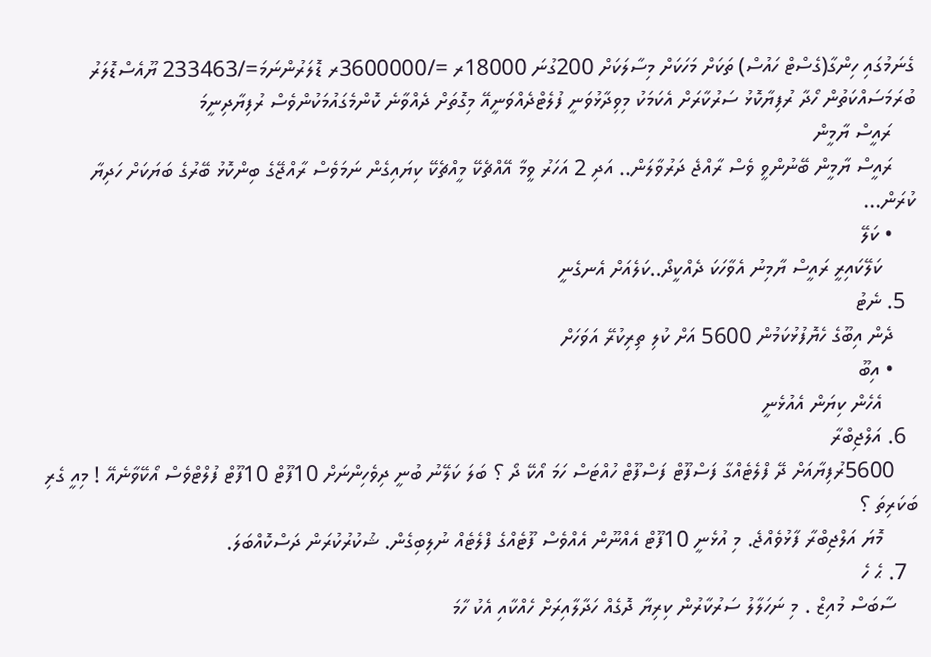ގެނަމުގައި ހިންގާ(ގެސްޓް ހައުސް) ތަކަށް މަހަކަށް މިސާލަކަށް 200ގުނަ 18000ރ =/3600000ރ ޑޮލަރުންނަމަ=/233463 ޔޫއެސްޑޮލަރު ބުރަމަސައްކަތުން ހޯދާ ރުފިޔާކޮޅު ސަރުކާރަށް އެކަމަކު މިވިދާޅުވަނީ ފުލެޓްދެއްވަނީއޭ މިގޮތަށް ދެއްވާނެ ކޮންމެގައުމަކުންވެސް ރުފިޔާދިނީމަ
    ރައީސް ޔާމީން
    ރައީސް ޔާމީން ބޭނުންވީ ވެސް ރާއްޖެ ދަރުވާލަން.. އަދި 2 އަހަރު ވީމާ އޭއްޗެކޭ މީއްޗެކޭ ކިޔައިގެން ނަމަވެސް ރާއްޖޭގެ ބިންކޮޅު ބޭރުގެ ބަޔަކަށް ހަދިޔާ ކުރަން...
    • ކަލޭ
      ކަލޭކައިރީ ރައީސް ޔާމިނު އެވާހަކަ ދެއްކީދޯ..ކަލެއަށް އެނގެނީ
  5. ނެޓު
    ދެން އިބޫގެ ހެޔޮފުޅުކަމުން 5600 އަށް ކުލި ތިރިކުރޭ އަވަހަށް
    • އިބޫ
      އެހެން ކިޔަން އެއުޅެނީ
  6. އަލްޖިބްރާ
    5600ރުފިޔާއަށް ދޭ ފްލެޓެއްގާ ފަސްފޫޓް ފަސްފޫޓް ހުއްޓަސް ހަމަ އޯކޭ ދޯ ؟ ބަލަ ކަލޭނު ބުނީ ދިވެހިންނަށް 10ފޫޓް 10ފޫޓް ފުލްޓްވެސް އޯކޭވާނެއޭ ! މިއީ ގެރި ބަކަރިތަ ؟
      މޮޔަ އަލްޖިބްރާ ފާޅުވެއްޖެ. މި އުޅެނީ 10ފޫޓް އެއްނޫން އެއްވެސް ފޫޓެއްގެ ފްލެޓެއް ނުލިބިގެން. ޝުކުރުކުރަން ދަސްކޮއްބަލަ.
  7. ޙެ ހެ
    ސާބަސް މުއިޒް . މި ނަހަލާލު ސަރުކާރުން ކިރިޔާ ދޮގެއް ހަދާލާއިރަށް ހެއްކާއި އެކު ހާމަ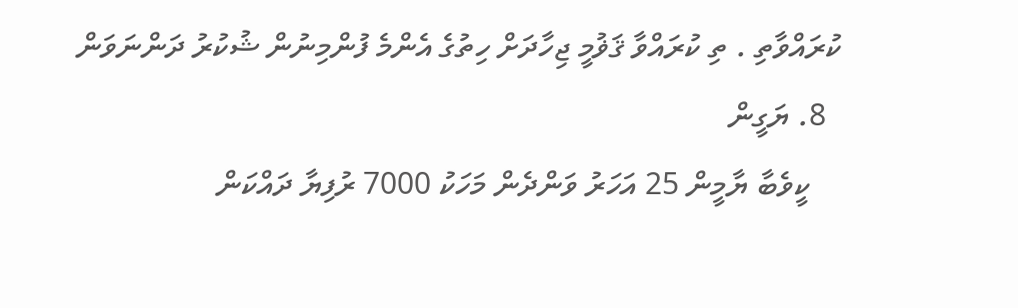ކުރައްވާތި . ތި ކުރައްވާ ޤަޥުމީ ޖިހާދަށް ހިތުގެ އެންމެ ފުންމިނުން ޝުކުރު ދަންނަވަން
  8. ޔަގީން
    ކީވެބާ ޔާމީން 25 އަހަރު ވަންދެން މަހަކު 7000 ރުފިޔާ ދައްކަން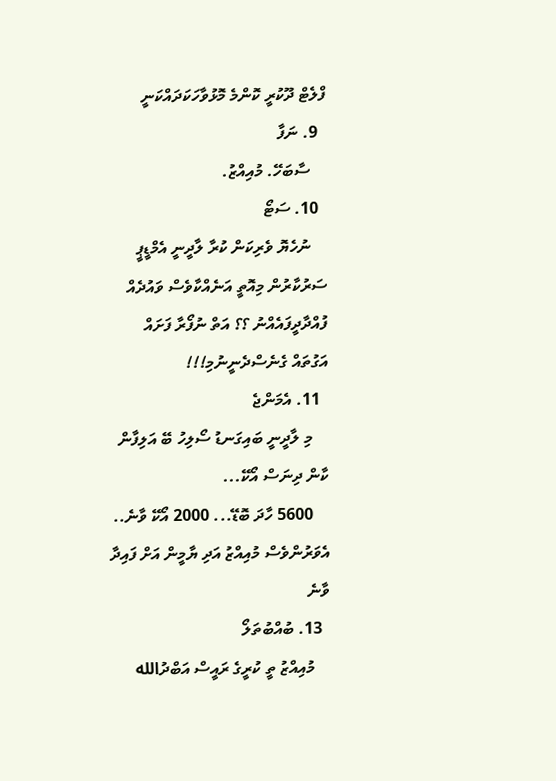ފްލެޓް ދޫކުރީ ކޮންމެ މޮޅުވާހަކަދައްކަނީ
  9. ނަފާ
    ސާބަހޭ. މުއިއްޒު.
  10. ސަޓޯ
    ނުހެޔޮ ވެރިކަން ކުރާ ލާދީނީ އެމްޑީޕީ ސަރުކާރުން މިއޮތީ އަނެއްކާވެސް ވައުދެއް ފުއްދާދީފައެއްނު ؟؟ އަތް ނުފޯރާ ފަށައް އަގުތައް ގެނެސްދެނީނުމި!!!
  11. އެމަންޖެ
    މި ލާދީނީ ބައިގަނޑު ސޯލިހު ބޭ އަލިފާން ކާން ދިނަސް އޯކޭ...
    5600 ހާދަ ބޮޑޭ... 2000 އޯކޭ ވާނެ.. އެވަރުންވެސް މުއިއްޒު އަދި ޔާމީން އަށް ފައިދާ ވާނެ
  13. ބުއްބުތަލޯ
    މުއިއްޒު ތީ ކުރީގެ ރައީސް އަބްދުالله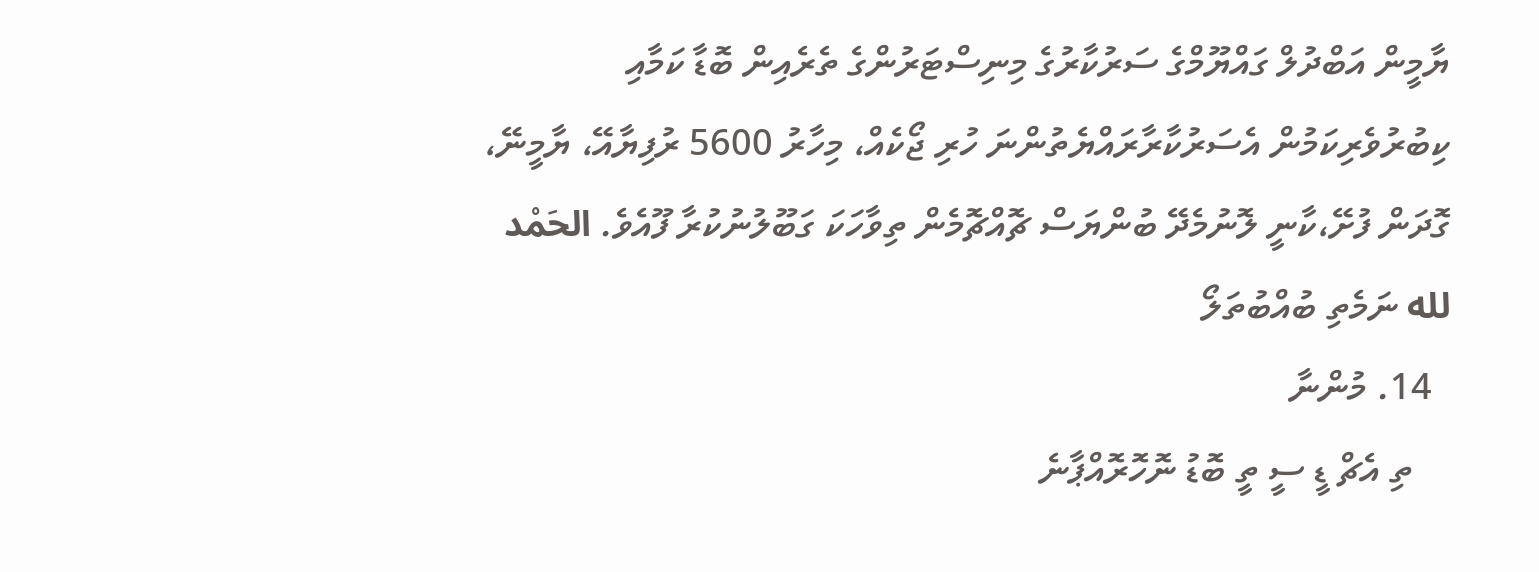ޔާމީން އަބްދުލް ގައްޔޫމްގެ ސަރުކާރުގެ މިނިސްޓަރުންގެ ތެރެއިން ބޮޑާ ކަމާއި ކިބުރުވެރިކަމުން އެސަރުކާރާރައްޔެތުންނަ ހުރި ޖޯކެއް، މިހާރު 5600 ރުފިޔާއޭ، ޔާމީނޭ، ގޮދަން ފުށޭ،ކާނީ ލޮނުމެދޭ ބުންޔަސް ޗޮއްޗޮމެން ތިވާހަކަ ގަބޫލުނުކުރާ ފޫއެވެ. الحَمْد لله ނަމެތި ބުއްބުތަލޯ
  14. މުންނާ
    ތި އެޗް ޑީ ސީ ތީ ބޮޑު ނޮހޮރޮއްޕާނެ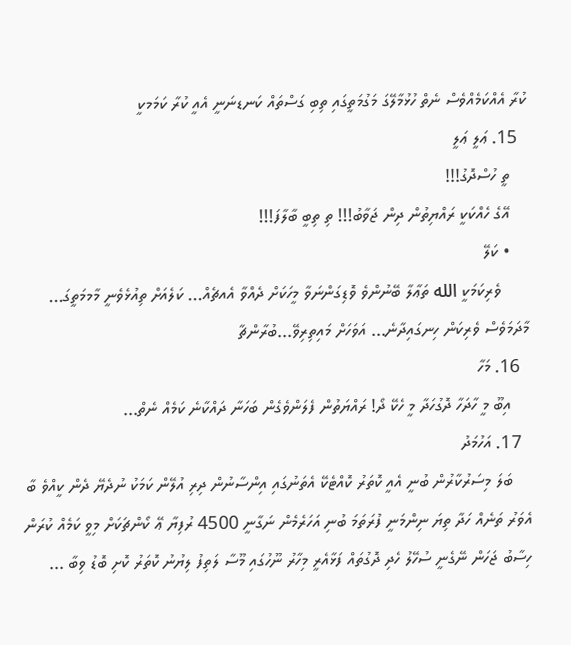ކުރާ އެއްކަމެއްވެސް ނެތް ހުޅުމާލޭގަ މަގުމަތީގައި ތިބި ގަސްތައް ކަނޑނަނީ އެއީ ކުރާ ކަމަމކީ
  15. ޢަލީ ޢަލީ
    ތީ ހުސްދޮގު!!!
    އޭގެ ހެއްކަކީ ރައްޔިތުން ދިން ޖަވާބު!!! ތި ތިބީ ބާލާފަ!!!
    • ކަލޭ
      ވެރިކަމަކީ الله ތަޢާލާ ބޭނުންވެ ވޮޑިގަންނަވާ މީހަކަށް ދެއްވާ އެއޗެއް... ކަލެއަށް ތިއުޅެވެނީ މާމމަތީގަ... މާދަމަވެސް ވެރިކަން ހިނގައިދާނެ... އަވަހަށް މައިތިރިވޭ...ބުރާންޗާ
  16. މަހާ
    އިބޫ މީ ހާދަހާ ދޮގުހަދާ މީ ހެކޭ ދޯ! ރައްޔަތުން ފެލަންވެގެން ބަހަނާ ދައްކާނެ ކަމެއް ނެތް...
  17. އަހުމަދު
    ބަލަ މިސަރުކާރުން ބުނީ އެއީ ކޮތަރު ކޮއްޓެކޭ އެތަނުގައި އިންސާނުން ދިރި އުލޭން ކަމަކު ނުދެޔޭ ދެން ކީއްވެ ބާ އެވަރު ތަނެއް ހަދާ ތިޔަ ނިންމަނީ ފުރަތަމަ ބުނި އަހަރެމެން ނަގާނީ 4500 ރުފިޔާ ޢޭ ކޯންޗަކަށް މިވީ ކަމެއް ކުރަން ހިސާބު ޖަހަން ނޭގެނީ ސުހޭލު ހެދި ދޮގުތައް ފަޅާއެރީ މިހާރު ނޫހުގައި މޫސާ ލަތިފު ލިޔުނު ކޮތަރު ކޮށި ބޮޑު ވިބާ ...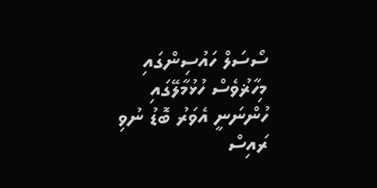ސޯސަލް ހައުސިންގައި މިހާޜުވެސް ހުޅުމާލޭގައި ހުންނަނީ އެވަރު ބޮޑު ނުވި ރައިސް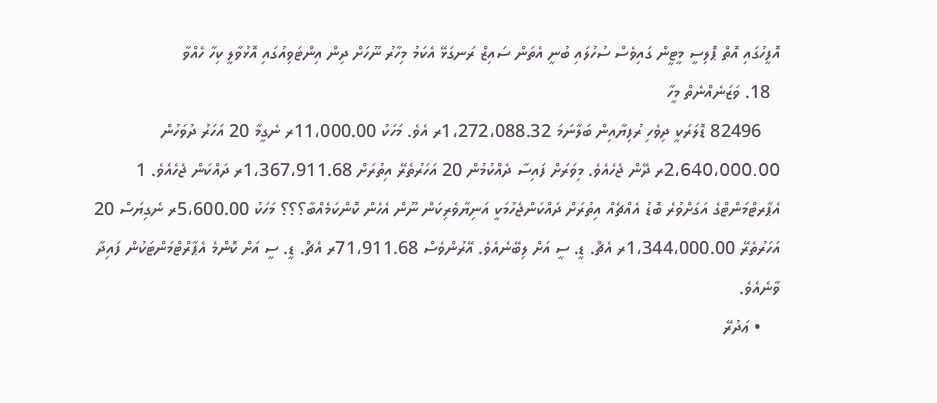އޮފީހުގައި އޮތް ޕޮލިސީ މީޓީން ގައިވެސް ސުހުލައި ބުނީ އެތަން ސައިޒް ރަނގަޅޭ އެކަމު މިހާރު ނޫހަށް ދިން އިންޓަވިއުގައި އޮޅުވާލީ ކިހާ ހެއްވާ
  18. ވަޒަނެއްނެތް މީހާ
    82496 ޑޮލަރަކީ ދިވެހި ރުފިޔާއިން ބަލާނަމަ 1،272،088.32ރ އެވެ. މަހަކު 11،000.00ރ ނެގީމާ 20 އަހަރު ދުވަހުން 2،640،000.00ރ ދޭން ޖެހެއެވެ. މިވަރަށް ފައިސާ ދެއްކުމުން 20 އަހަރުތެރޭ އިތުރަށް 1،367،911.68ރ ދައްކަން ޖެހެއެވެ. 1 އެޕާރޓްމަންޓްގެ އަގަށްވުރެ ބޮޑު އެއްޗެއް އިތުރަށް ދައްކަންޖެހުމަކީ އަނިޔާވެރިކަން ނޫން އެހެން ކޮންކަމެއްބާ؟؟؟ މަހަކު 5،600.00ރ ނެގިޔަސް 20 އަހަރުތެރޭ 1،344،000.00ރ އެޗް. ޑީ. ސީ އަށް ލިބޭނެއެވެ. އޭރުންވެސް 71،911.68ރ އެޗް. ޑީ. ސީ އަށް ކޮންމެ އެޕާރްޓްމަންޓަކުން ފައިދާ ވާނެއެވެ.
    • ޢަދުރޭ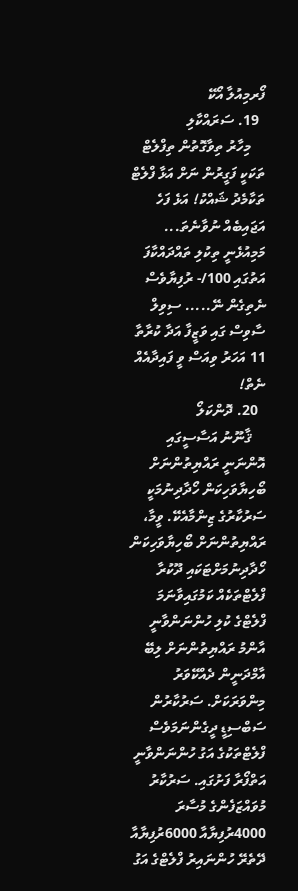ފޯރމިއުލާ އޯކޭ
  19. ސަރައްކާލި
    މިހާރު ތިވާގޮތުން ތިފްލެޓް ތަކަކީ ފަގީރުން ނަށް އަޅާ ފްލެޓް ތަކާމެދު ޝައްކު! އަޅެ ފަހެ އަޖައިބެއް ނުވާނެތަ... މަމިއުޅެނީ ތިކުލި ތައްދައްކާފަ އަތުގައި 100/- ރުފިޔާވެސް ނެތިގެން ނޭ..... ސިވިލް ސާވިސް ގައި ވަޒީފާ އަދާ ކުރާތާ 11 އަހަރު ވިއަސް ވީ ފައިދާއެއް ނެތް!
  20. ދޮންކަލޯ
    ޤާނޫނު އަސާސީގައި އޮންނަނީ ރައްޔިތުންނަށް ބޯހިޔާވަހިކަން ހޯދާދިނުމަކީ ސަރުކާރުގެ ޒިންމާއެކޭ. ވީމާ، ރައްޔިތުންނަށް ބޯހިޔާވަހިކަން ހޯދާދިނުމަށްޓަކައި ދޫކުރާ ފްލެޓްތަކެއް ކަމުގައިވާނަމަ ފްލެޓްގެ ކުލި ހުންނަންވާނީ އާންމު ރައްޔިތުންނަށް ލިބޭ އާމްދަނީން ދެއްކޭވަރު މިންވަރަކަށް. ސަރުކާރުން ސަބްސިޑީ ދީގެންނަމަވެސް ފްލެޓްތަކުގެ އަގު ހުންނަންވާނީ އަތްފޯރާ ފަށުގައި. ސަރުކާރު މުވައްޒަފެންގެ މުސާރަ 4000ރުފިޔާއާ 6000ރުފިޔާއާ ދޭތެރޭ ހުންނައިރު ފްލެޓްގެ އަގު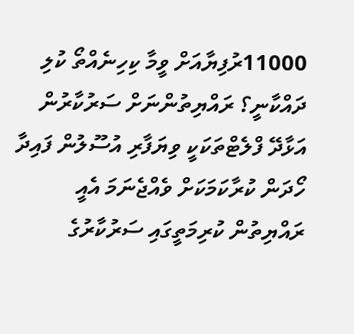11000ރުފިޔާއަށް ވީމާ ކިހިނެއްތޯ ކުލި ދައްކާނީ؟ ރައްޔިތުންނަށް ސަރުކާރުން އަޅާދޭ ފްލެޓްތަކަކީ ވިޔަފާރި އުސޫލުން ފައިދާ ހޯދަން ކުރާކަމަކަށް ވެއްޖެނަމަ އެއީ ރައްޔިތުން ކުރިމަތީގައި ސަރުކާރުގެ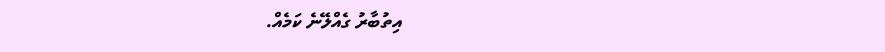އިތުބާރު ގެއްލޭނެ ކަމެއް.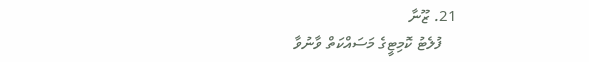21. ޒޫނާ
    ފުލެޓު ކޮމިޓީގެ މަސައްކަތް ވާނުވާ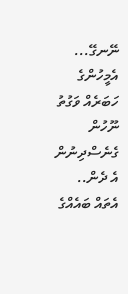ނޭނގޭ... އެމީހުންގެ ހަބަރެއް ވަގުތު ނޫހުން ގެނެސްދިނުން އެ ދެން.. އެތައް ބައެއްގެ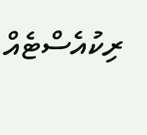ރިކުއެސްޓެއް